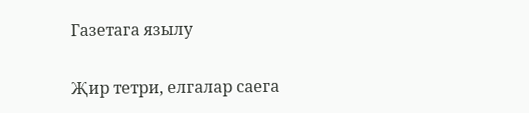Газетага язылу

Җир тетри, елгалар саега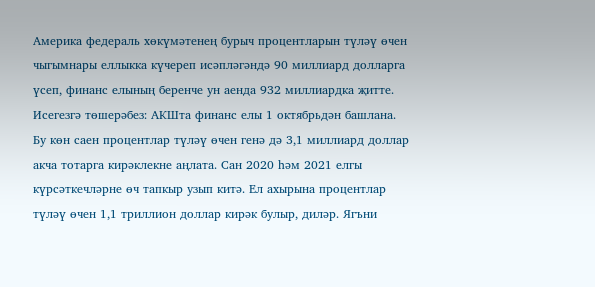Америка федераль хөкүмәтенең бурыч процентларын түләү өчен чыгымнары еллыкка күчереп исәпләгәндә 90 миллиард долларга үсеп, финанс елының беренче ун аенда 932 миллиардка җитте. Исегезгә төшерәбез: АКШта финанс елы 1 октябрьдән башлана. Бу көн саен процентлар түләү өчен генә дә 3,1 миллиард доллар акча тотарга кирәклекне аңлата. Сан 2020 һәм 2021 елгы күрсәткечләрне өч тапкыр узып китә. Ел ахырына процентлар түләү өчен 1,1 триллион доллар кирәк булыр, диләр. Ягъни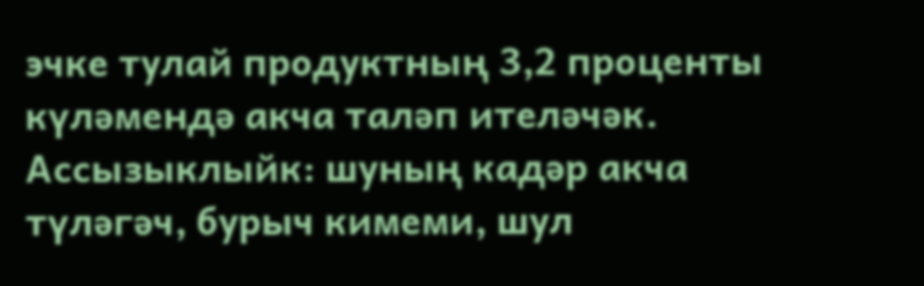эчке тулай продуктның 3,2 проценты күләмендә акча таләп ителәчәк. Ассызыклыйк: шуның кадәр акча түләгәч, бурыч кимеми, шул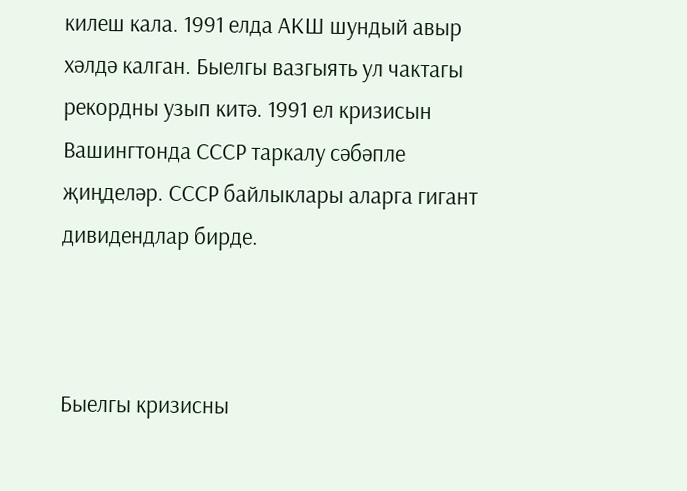килеш кала. 1991 елда АКШ шундый авыр хәлдә калган. Быелгы вазгыять ул чактагы рекордны узып китә. 1991 ел кризисын Вашингтонда СССР таркалу сәбәпле җиңделәр. СССР байлыклары аларга гигант дивидендлар бирде.



Быелгы кризисны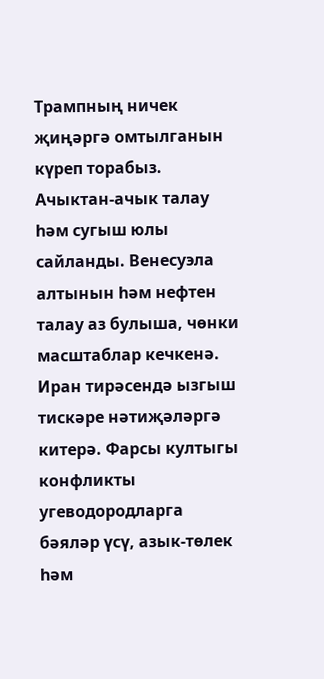Трампның ничек җиңәргә омтылганын күреп торабыз. Ачыктан-ачык талау һәм сугыш юлы сайланды. Венесуэла алтынын һәм нефтен талау аз булыша, чөнки масштаблар кечкенә. Иран тирәсендә ызгыш тискәре нәтиҗәләргә китерә. Фарсы култыгы конфликты угеводородларга бәяләр үсү, азык-төлек һәм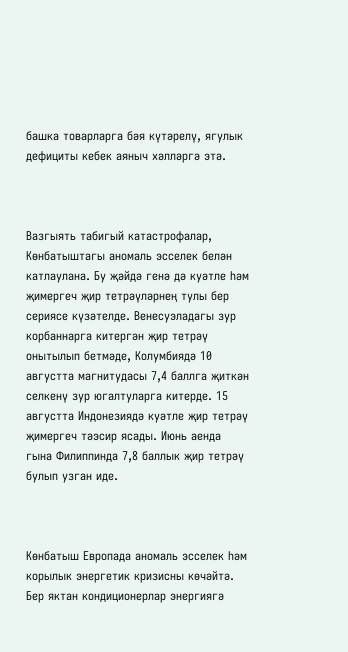башка товарларга бәя күтәрелү, ягулык дефициты кебек аяныч хәлләргә этә.



Вазгыять табигый катастрофалар, Көнбатыштагы аномаль эсселек белән катлаулана. Бу җәйдә генә дә куәтле һәм җимергеч җир тетрәүләрнең тулы бер сериясе күзәтелде. Венесуэладагы зур корбаннарга китергән җир тетрәү онытылып бетмәде, Колумбиядә 10 августта магнитудасы 7,4 баллга җиткән селкенү зур югалтуларга китерде. 15 августта Индонезиядә куәтле җир тетрәү җимергеч тәэсир ясады. Июнь аенда гына Филиппинда 7,8 баллык җир тетрәү булып узган иде.



Көнбатыш Европада аномаль эсселек һәм корылык энергетик кризисны көчәйтә. Бер яктан кондиционерлар энергиягә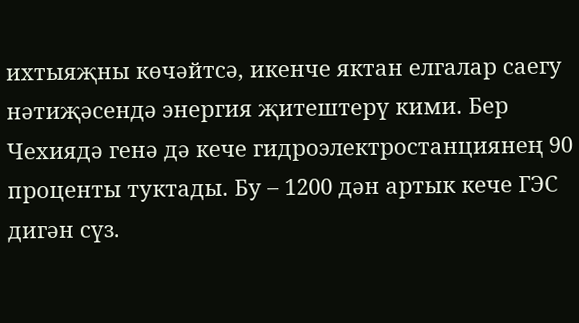ихтыяҗны көчәйтсә, икенче яктан елгалар саегу нәтиҗәсендә энергия җитештерү кими. Бер Чехиядә генә дә кече гидроэлектростанциянең 90 проценты туктады. Бу – 1200 дән артык кече ГЭС дигән сүз.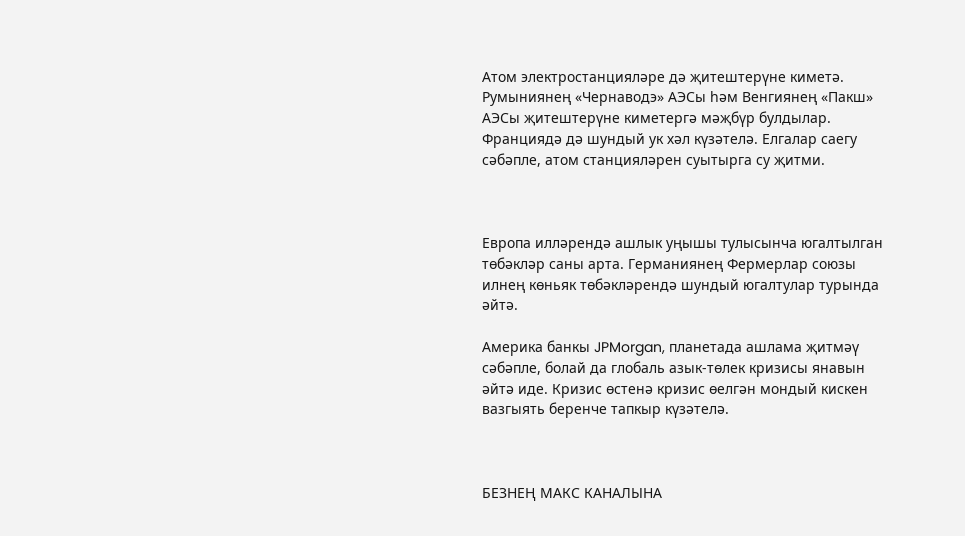Атом электростанцияләре дә җитештерүне киметә. Румыниянең «Чернаводэ» АЭСы һәм Венгиянең «Пакш» АЭСы җитештерүне киметергә мәҗбүр булдылар. Франциядә дә шундый ук хәл күзәтелә. Елгалар саегу сәбәпле, атом станцияләрен суытырга су җитми.



Европа илләрендә ашлык уңышы тулысынча югалтылган төбәкләр саны арта. Германиянең Фермерлар союзы илнең көньяк төбәкләрендә шундый югалтулар турында әйтә.

Америка банкы JPMorgan, планетада ашлама җитмәү сәбәпле, болай да глобаль азык-төлек кризисы янавын әйтә иде. Кризис өстенә кризис өелгән мондый кискен вазгыять беренче тапкыр күзәтелә.



БЕЗНЕҢ МАКС КАНАЛЫНА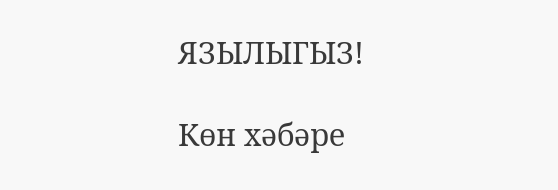ЯЗЫЛЫГЫЗ!

Көн хәбәре